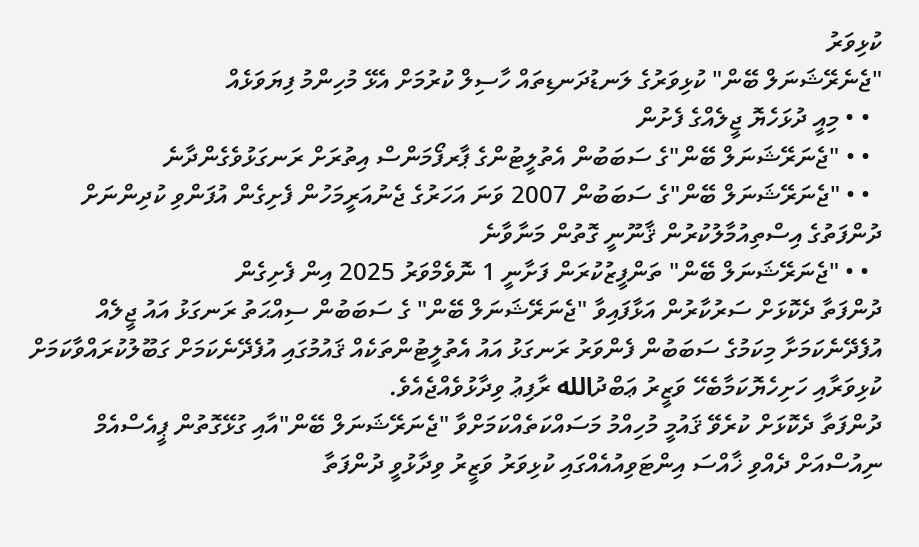ކުޅިވަރު
"ޖެނެރޭޝަނަލް ބޭން" ކުޅިވަރުގެ ލަނޑުދަނޑިތައް ހާސިލް ކުރުމަށް އެޅޭ މުހިންމު ފިޔަވަޅެއް
  • • މިއީ ދުޅަހެޔޮ ޖީލެއްގެ ފެށުން
  • • "ޖެނަރޭޝަނަލް ބޭން"ގެ ސަބަބުން އެތުލީޓުންގެ ޕާރފޯމަންސް އިތުރަށް ރަނގަޅުވެގެންދާނެ
  • • "ޖެނަރޭޝަނަލް ބޭން"ގެ ސަބަބުން 2007 ވަނަ އަހަރުގެ ޖެނުއަރީމަހުން ފެށިގެން އުފަންވި ކުދިންނަށް ދުންފަތުގެ އިސްތިއުމާލުކުރުން ޤާނޫނީ ގޮތުން މަނާވާނެ
  • • "ޖެނަރޭޝަނަލް ބޭން" ތަންފީޒުކުރަން ފަށާނީ 1 ނޮވެމްވަރު 2025 އިން ފެށިގެން
ދުންފަތާ ދެކޮޅަށް ސަރުކާރުން އަޅާފައިވާ "ޖެނަރޭޝަނަލް ބޭން" ގެ ސަބަބުން ސިއްޙަތު ރަނގަޅު އައު ޖީލެއް އުފެދޭނެކަމަށާ މިކަމުގެ ސަބަބުން ފެންވަރު ރަނގަޅު އައު އެތުލީޓުންތަކެއް ޤައުމުގައި އުފެދޭނެކަމަށް ގަބޫލުކުރައްވާކަމަށް ކުޅިވަރާއި ހަށިހެޔޮކަމާބެހޭ ވަޒީރު ޢަބްދުالله ރާފިޢު ވިދާޅުވެއްޖެއެވެ.
ދުންފަތާ ދެކޮޅަށް ކުރެވޭ ޤައުމީ މުހިއްމު މަސައްކަތެއްކަމަށްވާ "ޖެނަރޭޝަނަލް ބޭން"އާއި ގުޅޭގޮތުން ޕީއެސްއެމް ނިއުސްއަށް ދެއްވި ޚާއްސަ އިންޓަވިއުއެއްގައި ކުޅިވަރު ވަޒީރު ވިދާޅުވީ ދުންފަތާ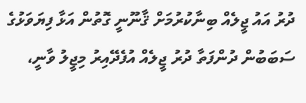ދުރު އައު ޖީލެއް ބިނާކުރުމަށް ޤާނޫނީ ގޮތުން އަޅާ ފިޔަވަޅުގެ ސަބަބުން ދުންފަތާ ދުރު ޖީލެއް އުފެދޭއިރު މިޖީލު ވާނީ،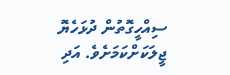ސިއްހީގޮތުން ދުޅަހެޔޮ ޖީލަކަށްކަމަށެވެ. އަދި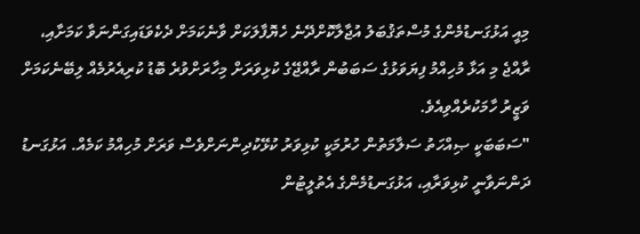މިއީ އަޅުގަނޑުމެންގެ މުސްތަޤުބަލު އުޖާލާކޮށްދޭނެ ހެޔޮފާލަކަށް ވާނެކަމަށް ދެކެވަޑައިގަންނަވާ ކަމަށާއި، ރާއްޖެ މި އަޅާ މުހިއްމު ފިޔަވަޅުގެ ސަބަބުން ރާއްޖޭގެ ކުޅިވަރަށް މިހާރަށްވުރެ ބޮޑު ކުރިއެރުމެއް ލިބޭނެކަމަށް ވަޒީރު ހާމަކުރެއްވިއެވެ.
"ސަބަބަކީ ޞިއްހަތު ސަލާމަތުން ހުރުމަކީ ކުޅިވަރު ކުޅޭކުދިންނަށްވެސް ވަރަށް މުހިއްމު ކަމެއް. އަޅުގަނޑު ދަންނަވާނީ ކުޅިވަރާއި، އަޅުގަނޑުމެންގެ އެތުލީޓުން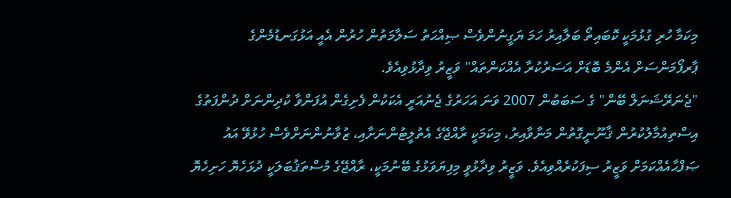މިކަމާ ހުރި ގުޅުމަކީ ކޮބައިތޯ ބަލާއިރު ހަމަ ޔަގީނުންވެސް ޞިއްޙަތު ސަލާމަތުން ހުރުން އެއީ އަޅުގަނޑުމެންގެ ޕާރފޯމަންސަށް އެންމެ ބޮޑަށް އަސަރުކުރާ އެއްކަންތައް" ވަޒީރު ވިދާޅުވިއެވެ.
"ޖެނަރޭޝަނަލް ބޭން" ގެ ސަބަބުން 2007 ވަނަ އަހަރުގެ ޖެނުއަރީ އެކަކުން ފެށިގެން އުފަންވާ ކުދިންނަށް ދުންފަތުގެ އިސްތިއުމާލުކުރުން ޤާނޫނީގޮތުން މަނާވާއިރު، މިކަމަކީ ރާއްޖޭގެ އެތުލީޓުންނަށާއި، ޒުވާނުންނަށްވެސް ހުޅުވޭ އައު ޞަފްޙާއެއްކަމަށް ވަޒީރު ސިފަކުރެއްވިއެވެ. ވަޒީރު ވިދާޅުވީ މިފިޔަވަޅުގެ ބޭނުމަކީ، ރާއްޖޭގެ މުސްތަޤުބަލަކީ ދުޅަހެޔޮ ހަށިހެޔޮ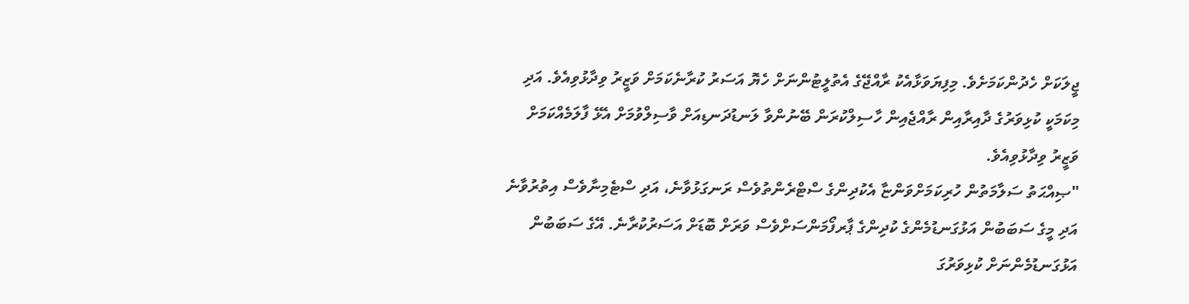ޖީލަކަށް ހެދުންކަމަށެވެ. މިފިޔަވަޅާއެކު ރާއްޖޭގެ އެތުލީޓުންނަށް ހެޔޮ އަސަރު ކުރާނެކަމަށް ވަޒީރު ވިދާޅުވިއެވެ. އަދި މިކަމަކީ ކުޅިވަރުގެ ދާއިރާއިން ރާއްޖެއިން ހާސިލްކުރަން ބޭނުންވާ ލަނޑުދަނޑިއަށް ވާސިލްވުމަށް އެޅޭ ފާލަމެއްކަމަށް ވަޒީރު ވިދާޅުވިއެވެ.
"ޞިއްޙަތު ސަލާމަތުން ހުރިކަމަށްވަންޏާ އެކުދިންގެ ސްޓްރެންތުވެސް ރަނގަޅުވާނެ، އަދި ސްޓެމިނާވެސް އިތުރުވާނެ އަދި މީގެ ސަބަބުން އަޅުގަނޑުމެންގެ ކުދިންގެ ޕާރފޯމަންސަށްވެސް ވަރަށް ބޮޑަށް އަސަރުކުރާނެ. އޭގެ ސަބަބުން އަޅުގަނޑުމެންނަށް ކުޅިވަރުގަ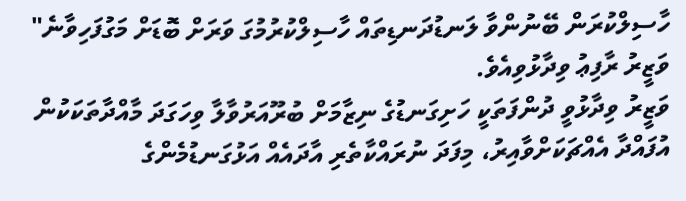ހާސިލްކުރަން ބޭނުންވާ ލަނޑުދަނޑިތައް ހާސިލްކުރުމުގަ ވަރަށް ބޮޑަށް މަގުފަހިވާނެ" ވަޒީރު ރާފިޢު ވިދާޅުވިއެވެ.
ވަޒީރު ވިދާޅުވީ ދުންފަތަކީ ހަށިގަނޑުގެ ނިޒާމަށް ބުރޫއަރުވާލާ ވިހަގަދަ މާއްދާތަކަކުން އުފައްދާ އެއްޗަކަށްވާއިރު، މިފަދަ ނުރައްކާތެރި އާދައެއް އަޅުގަނޑުމެންގެ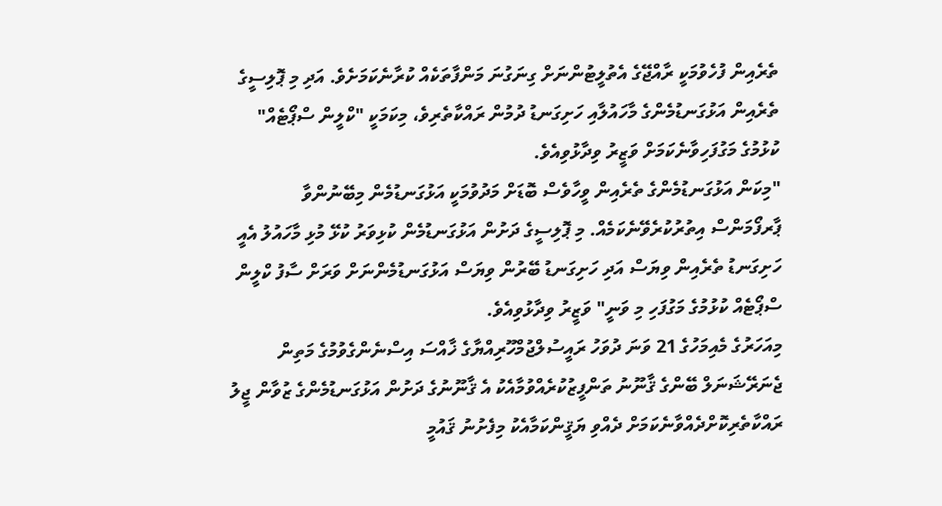ތެރެއިން ފުހެވުމަކީ ރާއްޖޭގެ އެތުލީޓުންނަށް ގިނަގުނަ މަންފާތަކެއް ކުރާނެކަމަށެވެ. އަދި މި ޕޮލިސީގެ ތެރެއިން އަޅުގަނޑުމެންގެ މާހައުލާއި ހަށިގަނޑު ދުމުން ރައްކާތެރިވެ، މިކަމަކީ "ކްލީން ސްޕޯޓެއް" ކުޅުމުގެ މަގުފަހިވާނެކަމަށް ވަޒީރު ވިދާޅުވިއެވެ.
"މިކަން އަޅުގަނޑުމެންގެ ތެރެއިން ވީހާވެސް ބޮޑަށް މަދުވުމަކީ އަޅުގަނޑުމެން މިބޭނުންވާ ޕާރފޯމަންސް އިތުރުކުރެވޭނެކަމެއް. މި ޕޮލިސީގެ ދަށުން އަޅުގަނޑުމެން ކުޅިވަރު ކުޅޭ މުޅި މާހައުލު އެއީ ހަށިގަނޑު ތެރެއިން ވިޔަސް އަދި ހަށިގަނޑު ބޭރުން ވިޔަސް އަޅުގަނޑުމެންނަށް ވަރަށް ސާފު ކްލީން ސްޕޯޓެއް ކުޅުމުގެ މަގުފަހި މި ވަނީ" ވަޒީރު ވިދާޅުވިއެވެ.
މިއަހަރުގެ މެއިމަހުގެ 21 ވަނަ ދުވަހު ރައީސުލްޖުމްހޫރިއްޔާގެ ޚާއްސަ އިސްނެންގެވުމުގެ މަތިން ޖެނަރޭޝަނަލް ބޭންގެ ޤާނޫނު ތަންފީޒުކުރެއްވުމާއެކު އެ ޤާނޫނުގެ ދަށުން އަޅުގަނޑުމެންގެ ޒުވާން ޖީލު ރައްކާތެރިކޮށްދެއްވާނެކަމަށް ދެއްވި ޔަޤީންކަމާއެކު މިފެށުނު ޤައުމީ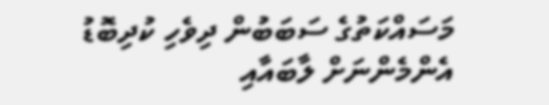މަސައްކަތުގެ ސަބަބުން ދިވެހި ކުދިބޮޑު އެންމެންނަށް ލާބައާއި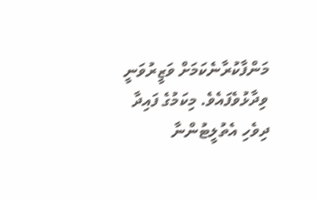މަންފާކުރާނެކަމަށް ވަޒީރުވަނީ ވިދާޅުވެފައެވެ. މިކަމުގެ ފައިދާ ދިވެހި އެތުލީޓުންނާ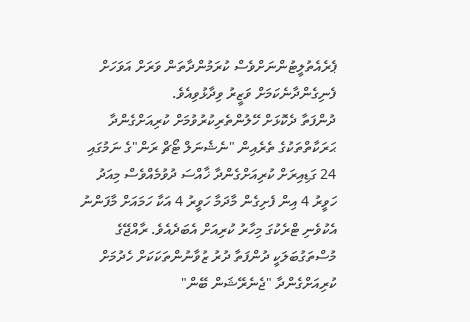ޕެރެއެތުލީޓުންނަށްވެސް ކުރަމުންދާތަން ވަރަށް އަވަހަށް ފެނިގެންދާނެކަމަށް ވަޒީރު ވިދާޅުވިއެވެ.
ދުންފަތާ ދެކޮޅަށް ހޭލުންތެރިކުރުވުމަށް ކުރިއަށްގެންދާ ޙަރަކާތްތަކުގެ ތެރެއިން "ނެޝެނަލް ޓޯޗް ރަން"ގެ ނަމުގައި 24 ގަޑިއިރަށް ކުރިއަށްގެންދާ ޚާއްސަ ދުވުމެއްވެސް މިއަދު ހަވީރު 4 އިން ފެށިގެން މާދަމާ ހަވީރު 4 އަކާ ހަމައަށް މާފަންނު އެކުވެނި ޓްރެކުގަ މިހާރު ކުރިއަށް އެބަދެއެވެ. ރާއްޖޭގެ މުސްތަގުބަލަކީ ދުންފަތާ ދުރު ޒުވާނުންތަކަކަށް ހެދުމަށް ކުރިއަށްގެންދާ "ޖެނެރޭޝަން ބޭން"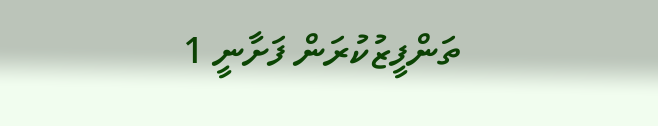ތަންފީޒުކުރަން ފަށާނީ 1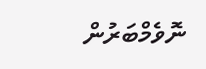ނޮވެމްބަރުން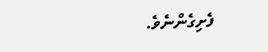ފެށިގެންނެވެ.